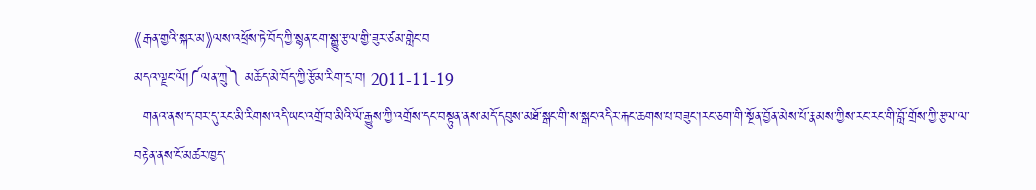《རྒན་གྱའི་སྐར་མ》ལས་འཕྲོས་ཏེ་བོད་ཀྱི་སྙན་ངག་སྒྱུ་རྩལ་གྱི་ཟུར་ཙམ་གླེང་བ
མདའ་ལྗང་ལོ།༼ལན་ཀྲུ༽ མཆོད་མེ་བོད་ཀྱི་རྩོམ་རིག་དྲ་བ། 2011-11-19
  གནའ་ནས་ད་བར་དུ་རང་མི་རིགས་འདི་ཡང་འགྲོ་བ་མིའི་ལོ་རྒྱུས་ཀྱི་འགྲོས་དང་བསྟུན་ནས་མདོ་དབུས་མཐོ་སྒང་གི་ས་སྒང་འདིར་རྐང་ཆགས་པ་བཟུང་།རང་ཅག་གི་སྔོན་བྱོན་མེས་པོ་རྣམས་ཀྱིས་རང་རང་གི་བློ་གྲོས་ཀྱི་རྩལ་ལ་བརྟེན་ནས་ངོ་མཚར་ཁྱད་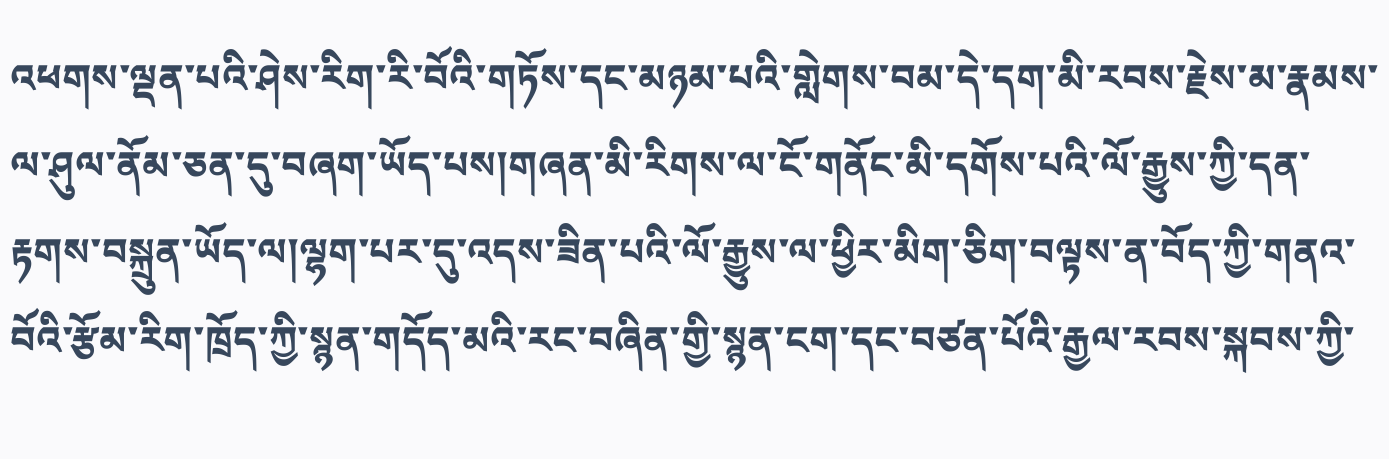འཕགས་ལྡན་པའི་ཤེས་རིག་རི་བོའི་གཏོས་དང་མཉམ་པའི་གླེགས་བམ་དེ་དག་མི་རབས་རྗེས་མ་རྣམས་ལ་ཤུལ་ནོམ་ཅན་དུ་བཞག་ཡོད་པས།གཞན་མི་རིགས་ལ་ངོ་གནོང་མི་དགོས་པའི་ལོ་རྒྱུས་ཀྱི་དན་རྟགས་བསྐྲུན་ཡོད་ལ།ལྷག་པར་དུ་འདས་ཟིན་པའི་ལོ་རྒྱུས་ལ་ཕྱིར་མིག་ཅིག་བལྟས་ན་བོད་ཀྱི་གནའ་བོའི་རྩོམ་རིག་ཁྲོད་ཀྱི་སྙན་གདོད་མའི་རང་བཞིན་གྱི་སྙན་ངག་དང་བཙན་པོའི་རྒྱལ་རབས་སྐབས་ཀྱི་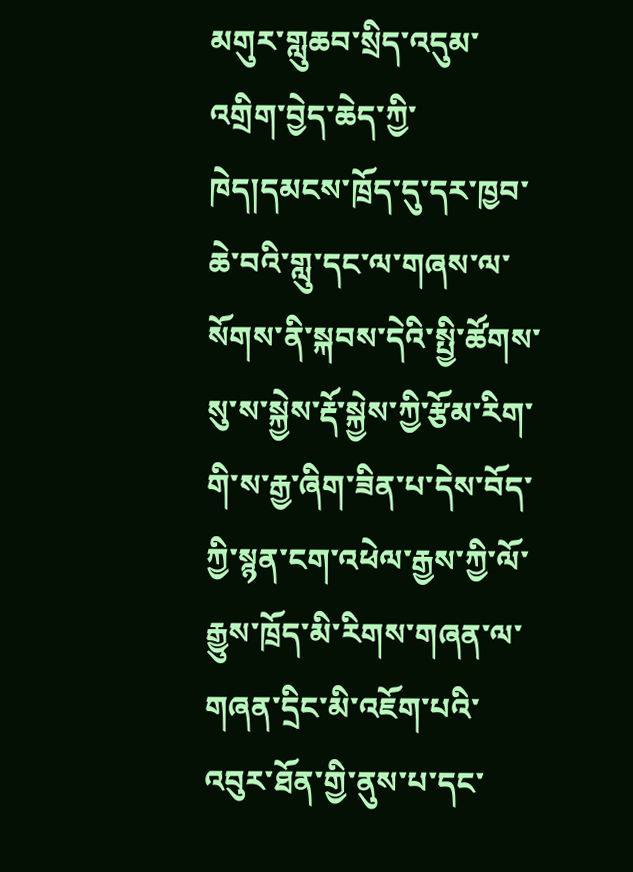མགུར་གླུཆབ་སྲིད་འདུམ་འགྲིག་བྱེད་ཆེད་ཀྱི་ཁེད།དམངས་ཁྲོད་དུ་དར་ཁྱབ་ཆེ་བའི་གླུ་དང་ལ་གཞས་ལ་སོགས་ནི་སྐབས་དེའི་སྤྱི་ཚོགས་སུ་ས་སྐྱེས་རྡོ་སྐྱེས་ཀྱི་རྩོམ་རིག་གི་ས་རྒྱ་ཞིག་ཟིན་པ་དེས་བོད་ཀྱི་སྙན་ངག་འཕེལ་རྒྱས་ཀྱི་ལོ་རྒྱུས་ཁྲོད་མི་རིགས་གཞན་ལ་གཞན་དྲིང་མི་འཇོག་པའི་འབུར་ཐོན་གྱི་ནུས་པ་དང་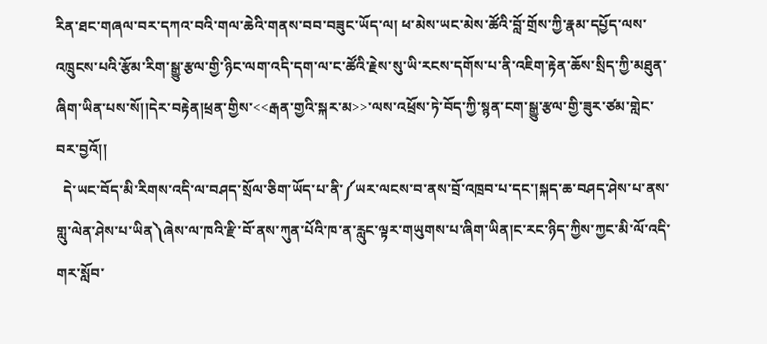རིན་ཐང་གཞལ་བར་དཀའ་བའི་གལ་ཆེའི་གནས་བབ་བཟུང་ཡོད་ལ། ཕ་མེས་ཡང་མེས་ཚོའི་བློ་གྲོས་ཀྱི་རྣམ་དཔྱོད་ལས་འཁྲུངས་པའི་རྩོམ་རིག་སྒྱུ་རྩལ་གྱི་ཉིང་ལག་འདི་དག་ལ་ང་ཚོའི་རྗེས་སུ་ཡི་རངས་དགོས་པ་ནི་འཇིག་རྟེན་ཆོས་སྲིད་ཀྱི་མཐུན་ཞིག་ཡིན་པས་སོ།།དེར་བརྟེན།ཕྲན་གྱིས་<<རྒན་གྱའི་སྐར་མ>>་ལས་འཕྲོས་ཏེ་བོད་ཀྱི་སྙན་ངག་སྒྱུ་རྩལ་གྱི་ཟུར་ཙམ་གླེང་བར་བྱའོ།།
  དེ་ཡང་བོད་མི་རིགས་འདི་ལ་བཤད་སྲོལ་ཅིག་ཡོད་པ་ནི་༼ཡར་ལངས་བ་ནས་བྲོ་འཁྲབ་པ་དང་།སྐད་ཆ་བཤད་ཤེས་པ་ནས་གླུ་ལེན་ཤེས་པ་ཡིན༽ཞེས་ལ་ཁའི་རྫི་བོ་ནས་ཀུན་པོའི་ཁ་ན་རླུང་ལྟར་གཡུགས་པ་ཞིག་ཡིན།ང་རང་ཉིད་ཀྱིས་ཀྱང་མི་ལོ་འདི་གར་སློབ་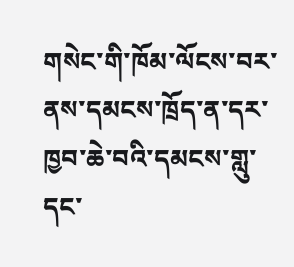གསེང་གི་ཁོམ་ལོངས་བར་ནས་དམངས་ཁྲོད་ན་དར་ཁྱབ་ཆེ་བའི་དམངས་གླུ་དང་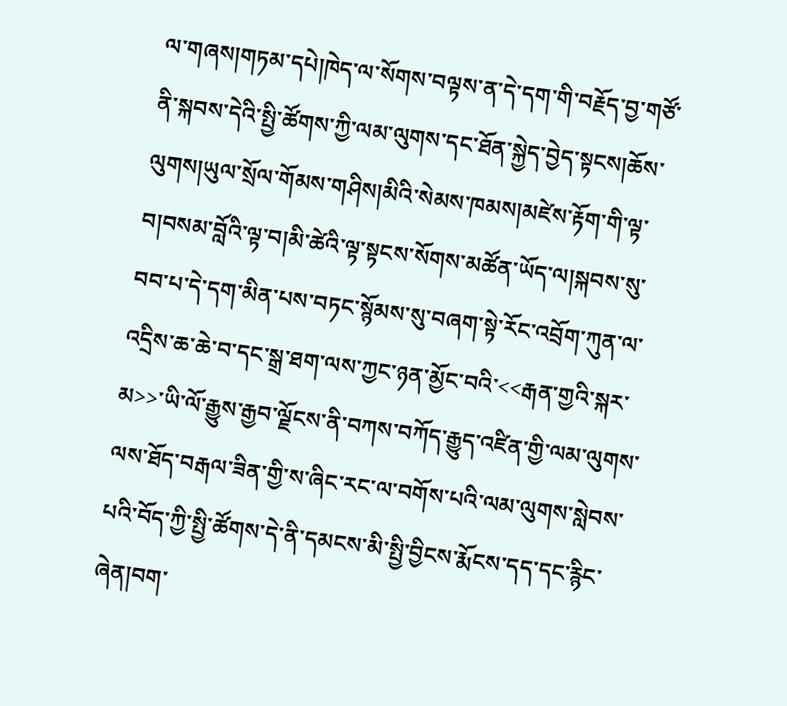ལ་གཞས།གཏམ་དཔེ།ཁེད་ལ་སོགས་བལྟས་ན་དེ་དག་གི་བརྗོད་བྱ་གཙོ་ནི་སྐབས་དེའི་སྤྱི་ཚོགས་ཀྱི་ལམ་ལུགས་དང་ཐོན་སྐྱེད་བྱེད་སྟངས།ཆོས་ལུགས།ཡུལ་སྲོལ་གོམས་གཤིས།མིའི་སེམས་ཁམས།མཛེས་རྟོག་གི་ལྟ་བ།བསམ་བློའི་ལྟ་བ།མི་ཚེའི་ལྟ་སྟངས་སོགས་མཚོན་ཡོད་ལ།སྐབས་སུ་བབ་པ་དེ་དག་མིན་པས་བཏང་སྙོམས་སུ་བཞག་སྟེ་རོང་འབྲོག་ཀུན་ལ་འདྲིས་ཆ་ཆེ་བ་དང་སྒྲ་ཐག་ལས་ཀྱང་ཉན་མྱོང་བའི་<<རྒན་གྱའི་སྐར་མ>>་ཡི་ལོ་རྒྱུས་རྒྱབ་ལྗོངས་ནི་བཀས་བཀོད་རྒྱུད་འཛིན་གྱི་ལམ་ལུགས་ལས་ཐོད་བརྒལ་ཟིན་གྱི་ས་ཞིང་རང་ལ་བགོས་པའི་ལམ་ལུགས་སླེབས་པའི་བོད་ཀྱི་སྤྱི་ཚོགས་དེ་ནི་དམངས་མི་སྤྱི་བྱིངས་རྨོངས་དད་དང་རྙིང་ཞེན།བག་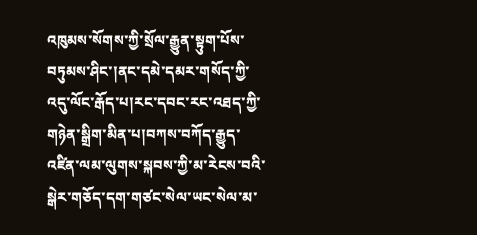འཁུམས་སོགས་ཀྱི་སྲོལ་རྒྱུན་སྟུག་པོས་བཏུམས་ཤིང་།ནང་དམེ་དམར་གསོད་ཀྱི་འདུ་ལོང་རྒོད་པ།རང་དབང་རང་འཐད་ཀྱི་གཉེན་སྒྲིག་མིན་པ།བཀས་བཀོད་རྒྱུད་འཛིན་ལམ་ལུགས་སྐབས་ཀྱི་མ་རེངས་བའི་སྒེར་གཅོད་དག་གཙང་སེལ་ཡང་སེལ་མ་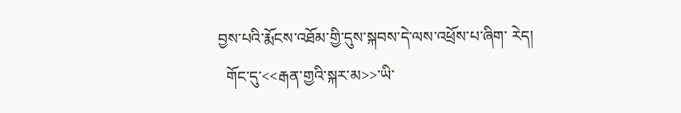བྱས་པའི་རྨོངས་འཐོམ་གྱི་དུས་སྐབས་དེ་ལས་འཕྲོས་པ་ཞིག་ རེད།
  གོང་དུ་<<རྒན་གྱའི་སྐར་མ>>་ཡི་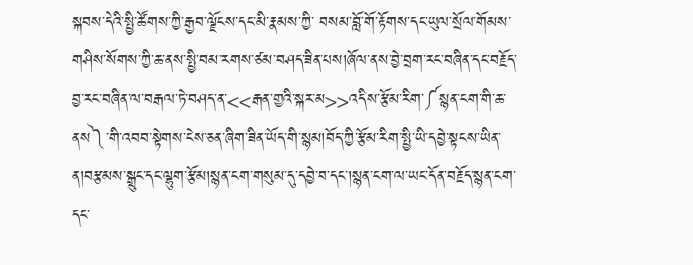སྐབས་དེའི་སྤྱི་ཚོགས་ཀྱི་རྒྱབ་ལྗོངས་དང་མི་རྣམས་ཀྱི་ བསམ་བློ་གོ་རྟོགས་དང་ཡུལ་སྲོལ་གོམས་གཤིས་སོགས་ཀྱི་ཆ་ནས་སྤྱི་བམ་རགས་ཙམ་བཤད་ཟིན་པས།ཞོལ་ནས་བྱེ་བྲག་རང་བཞིན་དང་བརྗོད་བྱ་རང་བཞིན་ལ་བརྒལ་ཏེ་བཤད་ན་<<རྒན་གྱའི་སྐར་མ>>འདིས་རྩོམ་རིག་༼སྙན་ངག་གི་ཆ་ནས༽་གི་འབབ་སྟེགས་ངེས་ཅན་ཞིག་ཟིན་ཡོད་གི་སྙམ།བོད་ཀྱི་རྩོམ་རིག་སྤྱི་ཡི་དབྱེ་སྟངས་ཡིན་ན།བརྩམས་སྒྲུང་དང་ལྷུག་རྩོམ།སྙན་ངག་གསུམ་དུ་དབྱེ་བ་དང་།སྙན་ངག་ལ་ཡང་དོན་བརྗོད་སྙན་ངག་དང་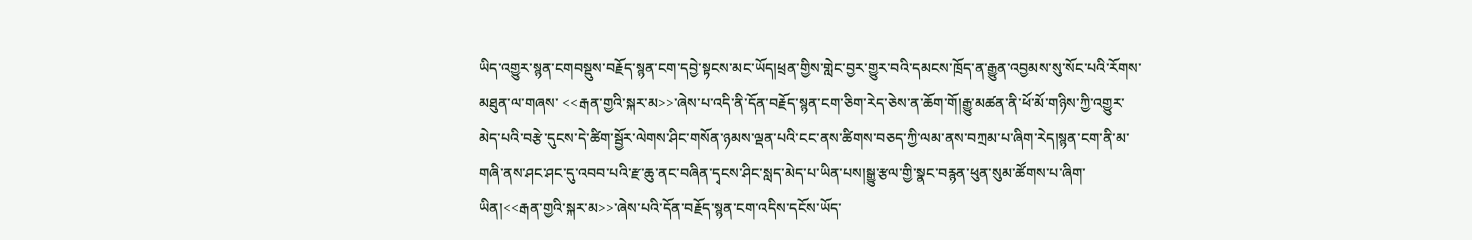ཡིད་འགྱུར་སྙན་ངགབསྡུས་བརྗོད་སྙན་ངག་དབྱེ་སྟངས་མང་ཡོད།ཕྲན་གྱིས་གླེང་བྱར་གྱུར་བའི་དམངས་ཁྲོད་ན་རྒྱུན་འབྱམས་སུ་སོང་པའི་རོགས་མཐུན་ལ་གཞས་ <<རྒན་གྱའི་སྐར་མ>>་ཞེས་པ་འདི་ནི་དོན་བརྗོད་སྙན་ངག་ཅིག་རེད་ཅེས་ན་ཆོག་གོ།རྒྱུ་མཚན་ནི་ཕོ་མོ་གཉིས་ཀྱི་འགྱུར་མེད་པའི་བརྩེ་དུངས་དེ་ཚིག་སྦྱོར་ལེགས་ཤིང་གསོན་ཉམས་ལྡན་པའི་ངང་ནས་ཚིགས་བཅད་ཀྱི་ལམ་ནས་བཀྲམ་པ་ཞིག་རེད།སྙན་ངག་ནི་མ་གཞི་ནས་ཤང་ཤང་དུ་འབབ་པའི་རྫ་ཆུ་ནང་བཞིན་དྭངས་ཤིང་སླད་མེད་པ་ཡིན་པས།སྒྱུ་རྩལ་གྱི་སྣང་བརྙན་ཕུན་སུམ་ཚོགས་པ་ཞིག་ཡིན།<<རྒན་གྱའི་སྐར་མ>>་ཞེས་པའི་དོན་བརྗོད་སྙན་ངག་འདིས་དངོས་ཡོད་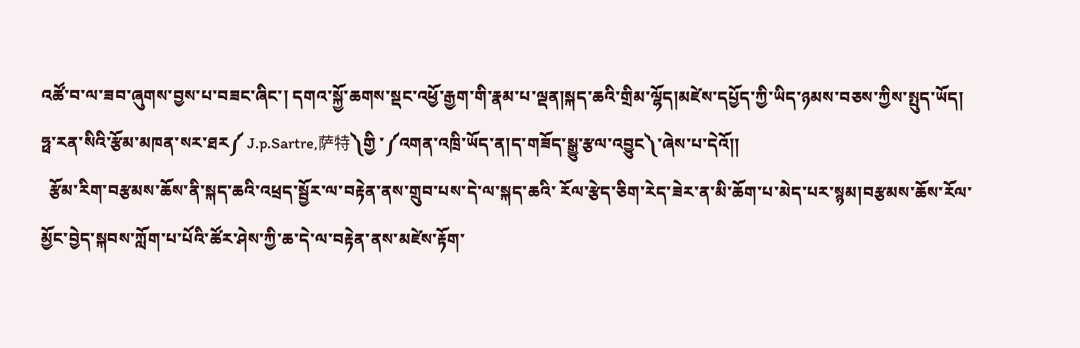འཚོ་བ་ལ་ཟབ་ཞུགས་བྱས་པ་བཟང་ཞིང་། དགའ་སྐྱོ་ཆགས་སྡང་འཕྱོ་རྒྱག་གི་རྣམ་པ་ལྡན།སྐད་ཆའི་གྲིམ་ལྷོད།མཛེས་དཔྱོད་ཀྱི་ཡིད་ཉམས་བཅས་ཀྱིས་སྤུད་ཡོད། ཧྥ་རན་སིའི་རྩོམ་མཁན་སར་ཐར༼ J.p.Sartre,萨特༽གྱི ་༼འགན་འཁྲི་ཡོད་ན།ད་གཟོད་སྒྱུ་རྩལ་འབྱུང༽་ཞེས་པ་དེའོ།།
  རྩོམ་རིག་བརྩམས་ཆོས་ནི་སྐད་ཆའི་འཕྲད་སྦྱོར་ལ་བརྟེན་ནས་གྲུབ་པས་དེ་ལ་སྐད་ཆའི་ རོལ་རྩེད་ཅིག་རེད་ཟེར་ན་མི་ཆོག་པ་མེད་པར་སྙམ།བརྩམས་ཆོས་རོལ་མྱོང་བྱེད་སྐབས་ཀློག་པ་པོའི་ཚོར་ཤེས་ཀྱི་ཆ་དེ་ལ་བརྟེན་ནས་མཛེས་རྟོག་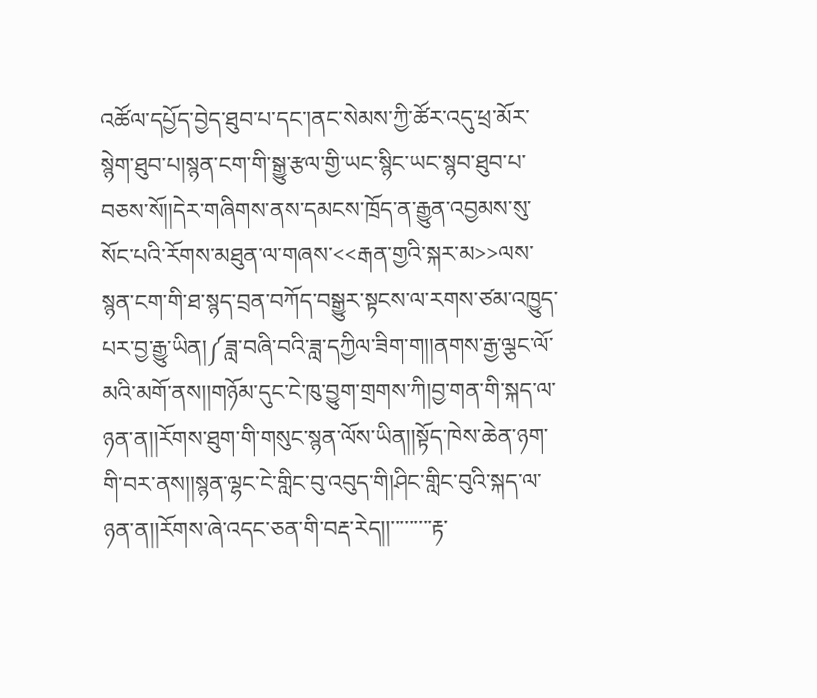འཚོལ་དཔྱོད་བྱེད་ཐུབ་པ་དང་།ནང་སེམས་ཀྱི་ཚོར་འདུ་ཕྲ་མོར་སྙེག་ཐུབ་པ།སྙན་ངག་གི་སྒྱུ་རྩལ་གྱི་ཡང་སྙིང་ཡང་སྙབ་ཐུབ་པ་བཅས་སོ།།དེར་གཞིགས་ནས་དམངས་ཁྲོད་ན་རྒྱུན་འབྱམས་སུ་སོང་པའི་རོགས་མཐུན་ལ་གཞས་<<རྒན་གྱའི་སྐར་མ>>ལས་སྙན་ངག་གི་ཐ་སྙད་བྲན་བཀོད་བསྒྱུར་སྟངས་ལ་རགས་ཙམ་འཁྱུད་པར་བྱ་རྒྱུ་ཡིན།༼ཟླ་བཞི་བའི་ཟླ་དཀྱིལ་ཟིག་ག།།ནགས་རྒྱ་ལྕང་ལོ་མའི་མགོ་ནས།།གཉོམ་དུང་ངེ་ཁུ་བྱུག་གྲགས་ཀི།བྱ་གན་གི་སྐད་ལ་ཉན་ན།།རོགས་ཐུག་གི་གསུང་སྙན་ལོས་ཡིན།།སྟོད་ཁེས་ཆེན་ཉག་གི་བར་ནས།།སྙན་ལྷང་ངེ་གླིང་བུ་འབུད་གི།ཤིང་གླིང་བུའི་སྐད་ལ་ཉན་ན།།རོགས་ཞེ་འདང་ཅན་གི་བརྡ་རེད།།་་་་་་་་་རྟ་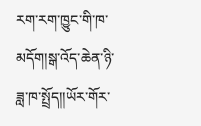རག་རག་ཁྱུང་གི་ཁ་མདོག།སྒ་འོད་ཆེན་ཉི་ཟླ་ཁ་སྤྲོད།།ཡོར་གོར་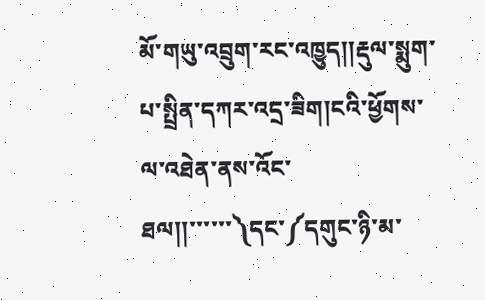མོ་གཡུ་འབྲུག་རང་འཁྱུད།།རྡུལ་སྨུག་པ་སྤྲིན་དཀར་འདྲ་ཟིག།ངའི་ཕྱོགས་ལ་འཐེན་ནས་འོང་ཐལ།།་་་་་་༽དང་༼དགུང་ཉི་མ་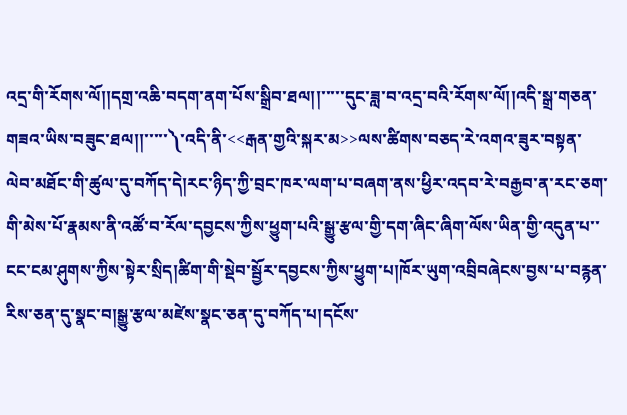འདྲ་གི་རོགས་ལོ།།དགྲ་འཆི་བདག་ནག་པོས་སྒྲིབ་ཐལ།།་་་་་དུང་ཟླ་བ་འདྲ་བའི་རོགས་ལོ།།འདི་སྒྲ་གཅན་གཟའ་ཡིས་བཟུང་ཐལ།།་་་་་༽་འདི་ནི་<<རྒན་གྱའི་སྐར་མ>>ལས་ཚིགས་བཅད་རེ་འགའ་ཟུར་བསྟན་ལེབ་མཐོང་གི་ཚུལ་དུ་བཀོད་དེ།རང་ཉིད་ཀྱི་བྲང་ཁར་ལག་པ་བཞག་ནས་ཕྱིར་འདབ་རེ་བརྒྱབ་ན་རང་ཅག་གི་མེས་པོ་རྣམས་ནི་འཚོ་བ་རོལ་དབྱངས་ཀྱིས་ཕྱུག་པའི་སྒྱུ་རྩལ་གྱི་དག་ཞིང་ཞིག་ལོས་ཡིན་གྱི་འདུན་པ་་ངང་ངམ་ཤུགས་ཀྱིས་སྟེར་སྲིད།ཚིག་གི་སྡེབ་སྦྱོར་དབྱངས་ཀྱིས་ཕྱུག་པ།ཁོར་ཡུག་འབྲིབཞེངས་བྱས་པ་བརྙན་རིས་ཅན་དུ་སྣང་བ།སྒྱུ་རྩལ་མཛེས་སྣང་ཅན་དུ་བཀོད་པ།དངོས་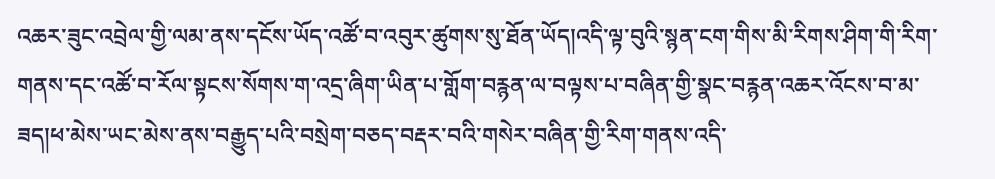འཆར་ཟུང་འབྲེལ་གྱི་ལམ་ནས་དངོས་ཡོད་འཚོ་བ་འབུར་ཚུགས་སུ་ཐོན་ཡོད།འདི་ལྟ་བུའི་སྙན་ངག་གིས་མི་རིགས་ཤིག་གི་རིག་གནས་དང་འཚོ་བ་རོལ་སྟངས་སོགས་ག་འདྲ་ཞིག་ཡིན་པ་གློག་བརྙན་ལ་བལྟས་པ་བཞིན་གྱི་སྣང་བརྙན་འཆར་འོངས་བ་མ་ཟད།ཕ་མེས་ཡང་མེས་ནས་བརྒྱུད་པའི་བསྲེག་བཅད་བརྡར་བའི་གསེར་བཞིན་གྱི་རིག་གནས་འདི་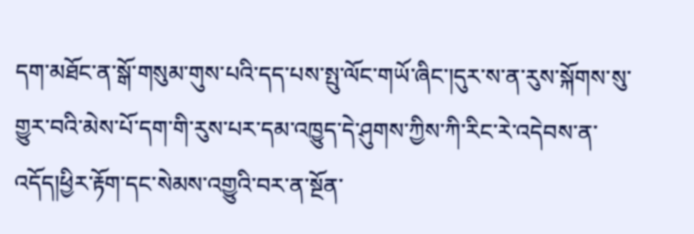དག་མཐོང་ན་སྒོ་གསུམ་གུས་པའི་དད་པས་སྤུ་ལོང་གཡོ་ཞིང་།དུར་ས་ན་རུས་སྐོགས་སུ་གྱུར་བའི་མེས་པོ་དག་གི་རུས་པར་དམ་འཁྱུད་དེ་ཤུགས་ཀྱིས་ཀི་རིང་རེ་འདེབས་ན་འདོད།ཕྱིར་རྟོག་དང་སེམས་འགྱུའི་བར་ན་སྔོན་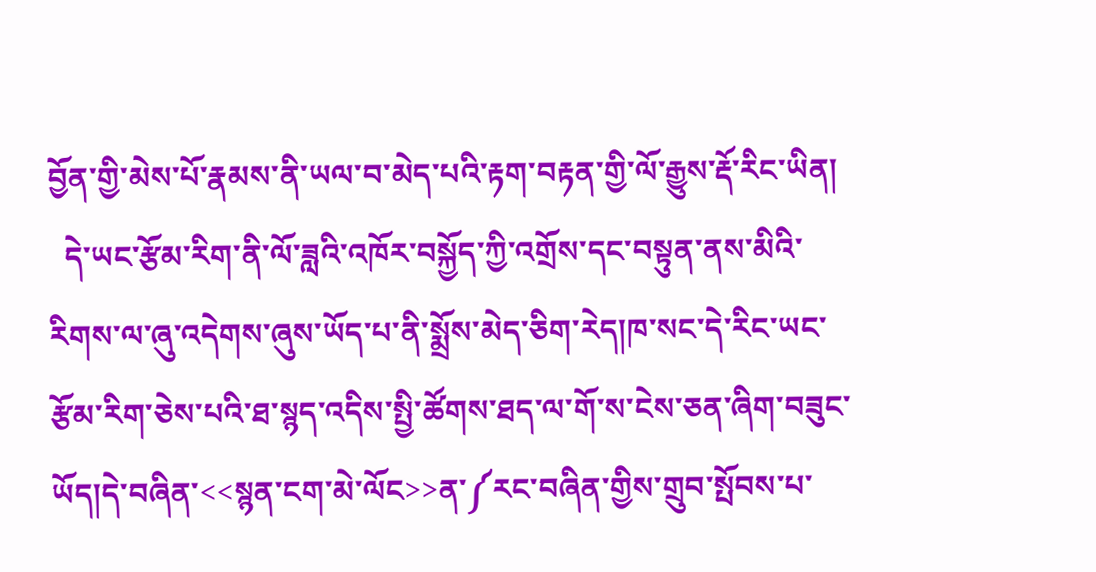བྱོན་གྱི་མེས་པོ་རྣམས་ནི་ཡལ་བ་མེད་པའི་རྟག་བརྟན་གྱི་ལོ་རྒྱུས་རྡོ་རིང་ཡིན།
  དེ་ཡང་རྩོམ་རིག་ནི་ལོ་ཟླའི་འཁོར་བསྐྱོད་ཀྱི་འགྲོས་དང་བསྟུན་ནས་མིའི་རིགས་ལ་ཞུ་འདེགས་ཞུས་ཡོད་པ་ནི་སྨྲོས་མེད་ཅིག་རེད།ཁ་སང་དེ་རིང་ཡང་རྩོམ་རིག་ཅེས་པའི་ཐ་སྙད་འདིས་སྤྱི་ཚོགས་ཐད་ལ་གོ་ས་ངེས་ཅན་ཞིག་བཟུང་ཡོད།དེ་བཞིན་<<སྙན་ངག་མེ་ལོང>>ན་༼རང་བཞིན་གྱིས་གྲུབ་སྤོབས་པ་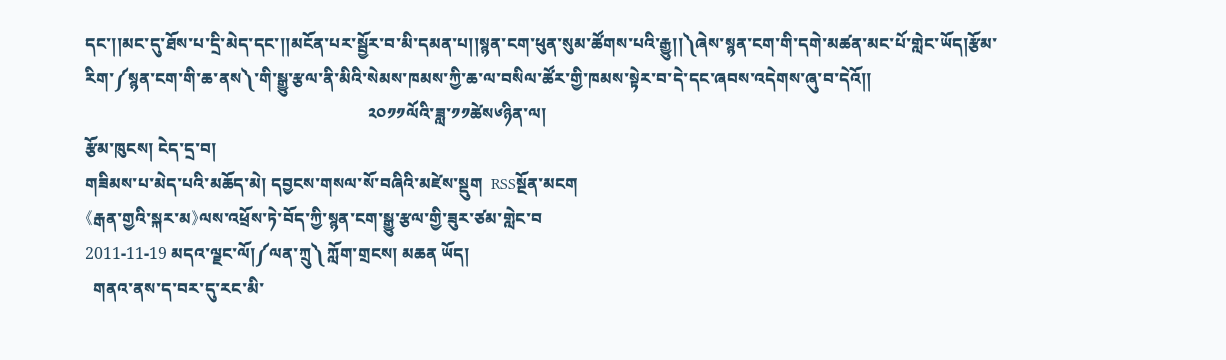དང་།།མང་དུ་ཐོས་པ་དྲི་མེད་དང་།།མངོན་པར་སྦྱོར་བ་མི་དམན་པ།།སྙན་ངག་ཕུན་སུམ་ཚོགས་པའི་རྒྱུ།།༽ཞེས་སྙན་ངག་གི་དགེ་མཚན་མང་པོ་གླེང་ཡོད།རྩོམ་རིག་༼སྙན་ངག་གི་ཆ་ནས༽་གི་སྒྱུ་རྩལ་ནི་མིའི་སེམས་ཁམས་ཀྱི་ཆ་ལ་བསིལ་ཚོར་གྱི་ཁམས་སྟེར་བ་དེ་དང་ཞབས་འདེགས་ཞུ་བ་དེའོ།།
                                                                    ༢༠༡༡ལོའི་ཟླ་༡༡ཚེས༦ཉིན་ལ།
རྩོམ་ཁུངས། ངེད་དྲ་བ།
གཟིམས་པ་མེད་པའི་མཆོད་མེ། དབྱངས་གསལ་སོ་བཞིའི་མཛེས་སྡུག  RSSསྔོན་མངག
《རྒན་གྱའི་སྐར་མ》ལས་འཕྲོས་ཏེ་བོད་ཀྱི་སྙན་ངག་སྒྱུ་རྩལ་གྱི་ཟུར་ཙམ་གླེང་བ
2011-11-19 མདའ་ལྗང་ལོ།༼ལན་ཀྲུ༽ ཀློག་གྲངས། མཆན ཡོད།
  གནའ་ནས་ད་བར་དུ་རང་མི་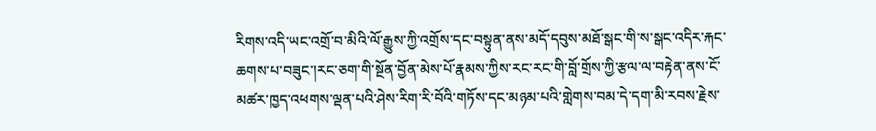རིགས་འདི་ཡང་འགྲོ་བ་མིའི་ལོ་རྒྱུས་ཀྱི་འགྲོས་དང་བསྟུན་ནས་མདོ་དབུས་མཐོ་སྒང་གི་ས་སྒང་འདིར་རྐང་ཆགས་པ་བཟུང་།རང་ཅག་གི་སྔོན་བྱོན་མེས་པོ་རྣམས་ཀྱིས་རང་རང་གི་བློ་གྲོས་ཀྱི་རྩལ་ལ་བརྟེན་ནས་ངོ་མཚར་ཁྱད་འཕགས་ལྡན་པའི་ཤེས་རིག་རི་བོའི་གཏོས་དང་མཉམ་པའི་གླེགས་བམ་དེ་དག་མི་རབས་རྗེས་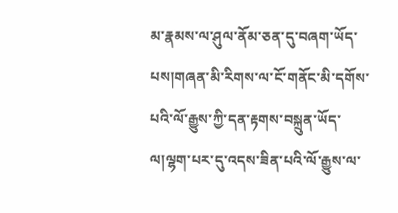མ་རྣམས་ལ་ཤུལ་ནོམ་ཅན་དུ་བཞག་ཡོད་པས།གཞན་མི་རིགས་ལ་ངོ་གནོང་མི་དགོས་པའི་ལོ་རྒྱུས་ཀྱི་དན་རྟགས་བསྐྲུན་ཡོད་ལ།ལྷག་པར་དུ་འདས་ཟིན་པའི་ལོ་རྒྱུས་ལ་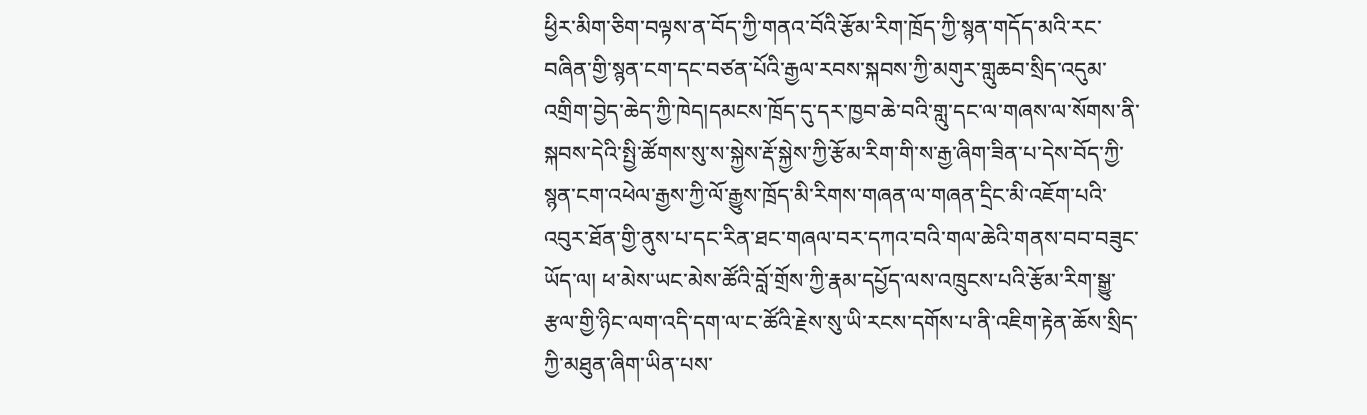ཕྱིར་མིག་ཅིག་བལྟས་ན་བོད་ཀྱི་གནའ་བོའི་རྩོམ་རིག་ཁྲོད་ཀྱི་སྙན་གདོད་མའི་རང་བཞིན་གྱི་སྙན་ངག་དང་བཙན་པོའི་རྒྱལ་རབས་སྐབས་ཀྱི་མགུར་གླུཆབ་སྲིད་འདུམ་འགྲིག་བྱེད་ཆེད་ཀྱི་ཁེད།དམངས་ཁྲོད་དུ་དར་ཁྱབ་ཆེ་བའི་གླུ་དང་ལ་གཞས་ལ་སོགས་ནི་སྐབས་དེའི་སྤྱི་ཚོགས་སུ་ས་སྐྱེས་རྡོ་སྐྱེས་ཀྱི་རྩོམ་རིག་གི་ས་རྒྱ་ཞིག་ཟིན་པ་དེས་བོད་ཀྱི་སྙན་ངག་འཕེལ་རྒྱས་ཀྱི་ལོ་རྒྱུས་ཁྲོད་མི་རིགས་གཞན་ལ་གཞན་དྲིང་མི་འཇོག་པའི་འབུར་ཐོན་གྱི་ནུས་པ་དང་རིན་ཐང་གཞལ་བར་དཀའ་བའི་གལ་ཆེའི་གནས་བབ་བཟུང་ཡོད་ལ། ཕ་མེས་ཡང་མེས་ཚོའི་བློ་གྲོས་ཀྱི་རྣམ་དཔྱོད་ལས་འཁྲུངས་པའི་རྩོམ་རིག་སྒྱུ་རྩལ་གྱི་ཉིང་ལག་འདི་དག་ལ་ང་ཚོའི་རྗེས་སུ་ཡི་རངས་དགོས་པ་ནི་འཇིག་རྟེན་ཆོས་སྲིད་ཀྱི་མཐུན་ཞིག་ཡིན་པས་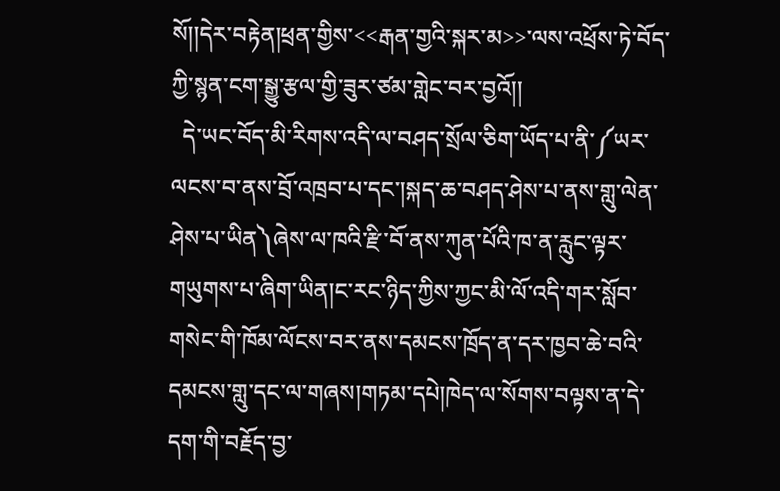སོ།།དེར་བརྟེན།ཕྲན་གྱིས་<<རྒན་གྱའི་སྐར་མ>>་ལས་འཕྲོས་ཏེ་བོད་ཀྱི་སྙན་ངག་སྒྱུ་རྩལ་གྱི་ཟུར་ཙམ་གླེང་བར་བྱའོ།།
  དེ་ཡང་བོད་མི་རིགས་འདི་ལ་བཤད་སྲོལ་ཅིག་ཡོད་པ་ནི་༼ཡར་ལངས་བ་ནས་བྲོ་འཁྲབ་པ་དང་།སྐད་ཆ་བཤད་ཤེས་པ་ནས་གླུ་ལེན་ཤེས་པ་ཡིན༽ཞེས་ལ་ཁའི་རྫི་བོ་ནས་ཀུན་པོའི་ཁ་ན་རླུང་ལྟར་གཡུགས་པ་ཞིག་ཡིན།ང་རང་ཉིད་ཀྱིས་ཀྱང་མི་ལོ་འདི་གར་སློབ་གསེང་གི་ཁོམ་ལོངས་བར་ནས་དམངས་ཁྲོད་ན་དར་ཁྱབ་ཆེ་བའི་དམངས་གླུ་དང་ལ་གཞས།གཏམ་དཔེ།ཁེད་ལ་སོགས་བལྟས་ན་དེ་དག་གི་བརྗོད་བྱ་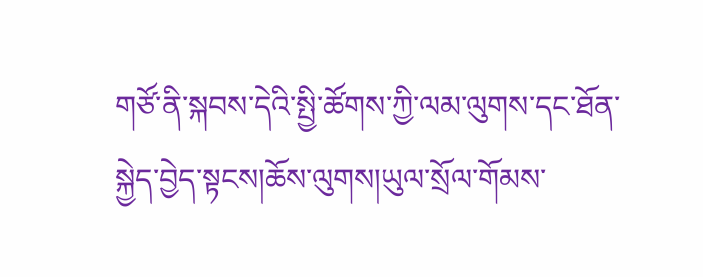གཙོ་ནི་སྐབས་དེའི་སྤྱི་ཚོགས་ཀྱི་ལམ་ལུགས་དང་ཐོན་སྐྱེད་བྱེད་སྟངས།ཆོས་ལུགས།ཡུལ་སྲོལ་གོམས་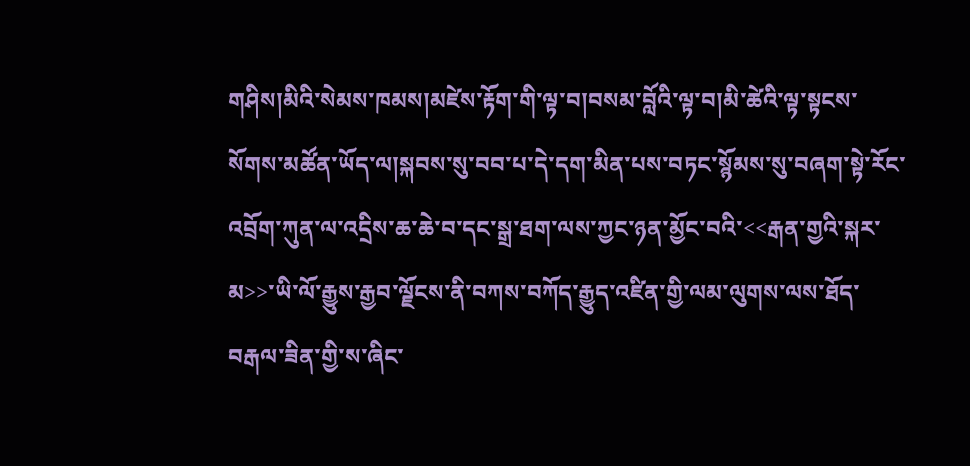གཤིས།མིའི་སེམས་ཁམས།མཛེས་རྟོག་གི་ལྟ་བ།བསམ་བློའི་ལྟ་བ།མི་ཚེའི་ལྟ་སྟངས་སོགས་མཚོན་ཡོད་ལ།སྐབས་སུ་བབ་པ་དེ་དག་མིན་པས་བཏང་སྙོམས་སུ་བཞག་སྟེ་རོང་འབྲོག་ཀུན་ལ་འདྲིས་ཆ་ཆེ་བ་དང་སྒྲ་ཐག་ལས་ཀྱང་ཉན་མྱོང་བའི་<<རྒན་གྱའི་སྐར་མ>>་ཡི་ལོ་རྒྱུས་རྒྱབ་ལྗོངས་ནི་བཀས་བཀོད་རྒྱུད་འཛིན་གྱི་ལམ་ལུགས་ལས་ཐོད་བརྒལ་ཟིན་གྱི་ས་ཞིང་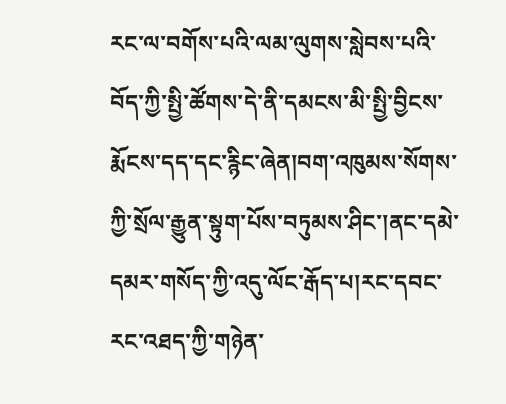རང་ལ་བགོས་པའི་ལམ་ལུགས་སླེབས་པའི་བོད་ཀྱི་སྤྱི་ཚོགས་དེ་ནི་དམངས་མི་སྤྱི་བྱིངས་རྨོངས་དད་དང་རྙིང་ཞེན།བག་འཁུམས་སོགས་ཀྱི་སྲོལ་རྒྱུན་སྟུག་པོས་བཏུམས་ཤིང་།ནང་དམེ་དམར་གསོད་ཀྱི་འདུ་ལོང་རྒོད་པ།རང་དབང་རང་འཐད་ཀྱི་གཉེན་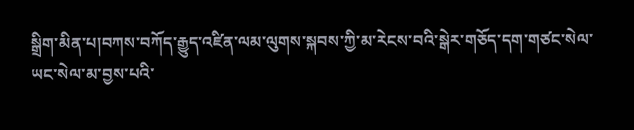སྒྲིག་མིན་པ།བཀས་བཀོད་རྒྱུད་འཛིན་ལམ་ལུགས་སྐབས་ཀྱི་མ་རེངས་བའི་སྒེར་གཅོད་དག་གཙང་སེལ་ཡང་སེལ་མ་བྱས་པའི་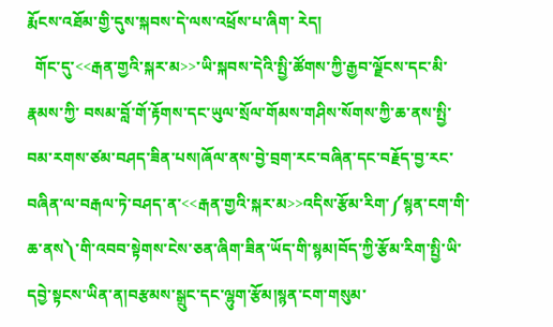རྨོངས་འཐོམ་གྱི་དུས་སྐབས་དེ་ལས་འཕྲོས་པ་ཞིག་ རེད།
  གོང་དུ་<<རྒན་གྱའི་སྐར་མ>>་ཡི་སྐབས་དེའི་སྤྱི་ཚོགས་ཀྱི་རྒྱབ་ལྗོངས་དང་མི་རྣམས་ཀྱི་ བསམ་བློ་གོ་རྟོགས་དང་ཡུལ་སྲོལ་གོམས་གཤིས་སོགས་ཀྱི་ཆ་ནས་སྤྱི་བམ་རགས་ཙམ་བཤད་ཟིན་པས།ཞོལ་ནས་བྱེ་བྲག་རང་བཞིན་དང་བརྗོད་བྱ་རང་བཞིན་ལ་བརྒལ་ཏེ་བཤད་ན་<<རྒན་གྱའི་སྐར་མ>>འདིས་རྩོམ་རིག་༼སྙན་ངག་གི་ཆ་ནས༽་གི་འབབ་སྟེགས་ངེས་ཅན་ཞིག་ཟིན་ཡོད་གི་སྙམ།བོད་ཀྱི་རྩོམ་རིག་སྤྱི་ཡི་དབྱེ་སྟངས་ཡིན་ན།བརྩམས་སྒྲུང་དང་ལྷུག་རྩོམ།སྙན་ངག་གསུམ་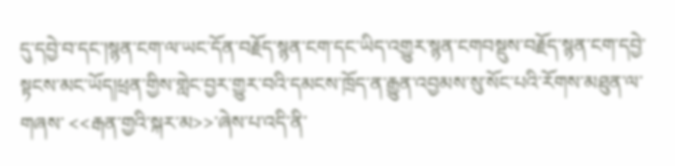དུ་དབྱེ་བ་དང་།སྙན་ངག་ལ་ཡང་དོན་བརྗོད་སྙན་ངག་དང་ཡིད་འགྱུར་སྙན་ངགབསྡུས་བརྗོད་སྙན་ངག་དབྱེ་སྟངས་མང་ཡོད།ཕྲན་གྱིས་གླེང་བྱར་གྱུར་བའི་དམངས་ཁྲོད་ན་རྒྱུན་འབྱམས་སུ་སོང་པའི་རོགས་མཐུན་ལ་གཞས་ <<རྒན་གྱའི་སྐར་མ>>་ཞེས་པ་འདི་ནི་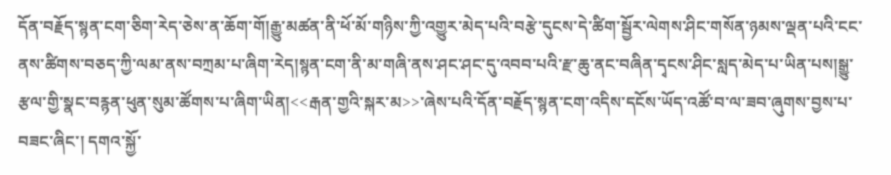དོན་བརྗོད་སྙན་ངག་ཅིག་རེད་ཅེས་ན་ཆོག་གོ།རྒྱུ་མཚན་ནི་ཕོ་མོ་གཉིས་ཀྱི་འགྱུར་མེད་པའི་བརྩེ་དུངས་དེ་ཚིག་སྦྱོར་ལེགས་ཤིང་གསོན་ཉམས་ལྡན་པའི་ངང་ནས་ཚིགས་བཅད་ཀྱི་ལམ་ནས་བཀྲམ་པ་ཞིག་རེད།སྙན་ངག་ནི་མ་གཞི་ནས་ཤང་ཤང་དུ་འབབ་པའི་རྫ་ཆུ་ནང་བཞིན་དྭངས་ཤིང་སླད་མེད་པ་ཡིན་པས།སྒྱུ་རྩལ་གྱི་སྣང་བརྙན་ཕུན་སུམ་ཚོགས་པ་ཞིག་ཡིན།<<རྒན་གྱའི་སྐར་མ>>་ཞེས་པའི་དོན་བརྗོད་སྙན་ངག་འདིས་དངོས་ཡོད་འཚོ་བ་ལ་ཟབ་ཞུགས་བྱས་པ་བཟང་ཞིང་། དགའ་སྐྱོ་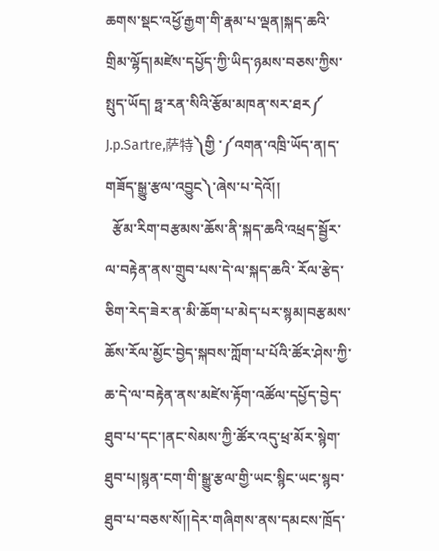ཆགས་སྡང་འཕྱོ་རྒྱག་གི་རྣམ་པ་ལྡན།སྐད་ཆའི་གྲིམ་ལྷོད།མཛེས་དཔྱོད་ཀྱི་ཡིད་ཉམས་བཅས་ཀྱིས་སྤུད་ཡོད། ཧྥ་རན་སིའི་རྩོམ་མཁན་སར་ཐར༼ J.p.Sartre,萨特༽གྱི ་༼འགན་འཁྲི་ཡོད་ན།ད་གཟོད་སྒྱུ་རྩལ་འབྱུང༽་ཞེས་པ་དེའོ།།
  རྩོམ་རིག་བརྩམས་ཆོས་ནི་སྐད་ཆའི་འཕྲད་སྦྱོར་ལ་བརྟེན་ནས་གྲུབ་པས་དེ་ལ་སྐད་ཆའི་ རོལ་རྩེད་ཅིག་རེད་ཟེར་ན་མི་ཆོག་པ་མེད་པར་སྙམ།བརྩམས་ཆོས་རོལ་མྱོང་བྱེད་སྐབས་ཀློག་པ་པོའི་ཚོར་ཤེས་ཀྱི་ཆ་དེ་ལ་བརྟེན་ནས་མཛེས་རྟོག་འཚོལ་དཔྱོད་བྱེད་ཐུབ་པ་དང་།ནང་སེམས་ཀྱི་ཚོར་འདུ་ཕྲ་མོར་སྙེག་ཐུབ་པ།སྙན་ངག་གི་སྒྱུ་རྩལ་གྱི་ཡང་སྙིང་ཡང་སྙབ་ཐུབ་པ་བཅས་སོ།།དེར་གཞིགས་ནས་དམངས་ཁྲོད་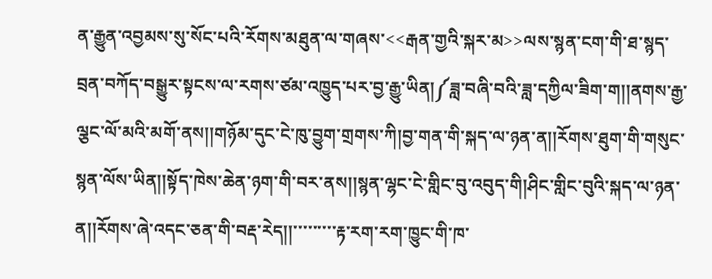ན་རྒྱུན་འབྱམས་སུ་སོང་པའི་རོགས་མཐུན་ལ་གཞས་<<རྒན་གྱའི་སྐར་མ>>ལས་སྙན་ངག་གི་ཐ་སྙད་བྲན་བཀོད་བསྒྱུར་སྟངས་ལ་རགས་ཙམ་འཁྱུད་པར་བྱ་རྒྱུ་ཡིན།༼ཟླ་བཞི་བའི་ཟླ་དཀྱིལ་ཟིག་ག།།ནགས་རྒྱ་ལྕང་ལོ་མའི་མགོ་ནས།།གཉོམ་དུང་ངེ་ཁུ་བྱུག་གྲགས་ཀི།བྱ་གན་གི་སྐད་ལ་ཉན་ན།།རོགས་ཐུག་གི་གསུང་སྙན་ལོས་ཡིན།།སྟོད་ཁེས་ཆེན་ཉག་གི་བར་ནས།།སྙན་ལྷང་ངེ་གླིང་བུ་འབུད་གི།ཤིང་གླིང་བུའི་སྐད་ལ་ཉན་ན།།རོགས་ཞེ་འདང་ཅན་གི་བརྡ་རེད།།་་་་་་་་་རྟ་རག་རག་ཁྱུང་གི་ཁ་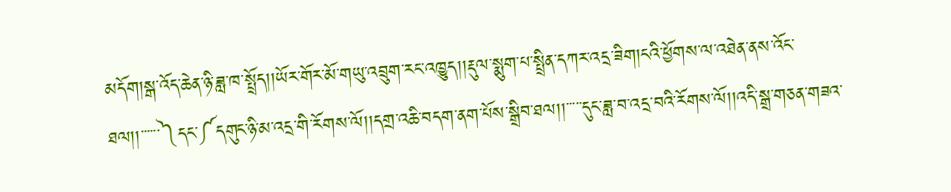མདོག།སྒ་འོད་ཆེན་ཉི་ཟླ་ཁ་སྤྲོད།།ཡོར་གོར་མོ་གཡུ་འབྲུག་རང་འཁྱུད།།རྡུལ་སྨུག་པ་སྤྲིན་དཀར་འདྲ་ཟིག།ངའི་ཕྱོགས་ལ་འཐེན་ནས་འོང་ཐལ།།་་་་་་༽དང་༼དགུང་ཉི་མ་འདྲ་གི་རོགས་ལོ།།དགྲ་འཆི་བདག་ནག་པོས་སྒྲིབ་ཐལ།།་་་་་དུང་ཟླ་བ་འདྲ་བའི་རོགས་ལོ།།འདི་སྒྲ་གཅན་གཟའ་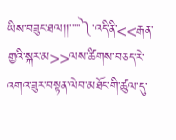ཡིས་བཟུང་ཐལ།།་་་་་༽་འདི་ནི་<<རྒན་གྱའི་སྐར་མ>>ལས་ཚིགས་བཅད་རེ་འགའ་ཟུར་བསྟན་ལེབ་མཐོང་གི་ཚུལ་དུ་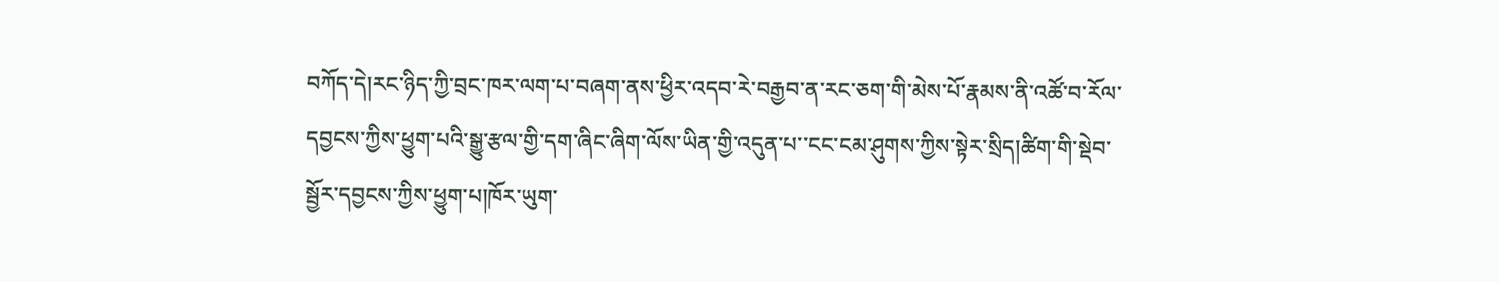བཀོད་དེ།རང་ཉིད་ཀྱི་བྲང་ཁར་ལག་པ་བཞག་ནས་ཕྱིར་འདབ་རེ་བརྒྱབ་ན་རང་ཅག་གི་མེས་པོ་རྣམས་ནི་འཚོ་བ་རོལ་དབྱངས་ཀྱིས་ཕྱུག་པའི་སྒྱུ་རྩལ་གྱི་དག་ཞིང་ཞིག་ལོས་ཡིན་གྱི་འདུན་པ་་ངང་ངམ་ཤུགས་ཀྱིས་སྟེར་སྲིད།ཚིག་གི་སྡེབ་སྦྱོར་དབྱངས་ཀྱིས་ཕྱུག་པ།ཁོར་ཡུག་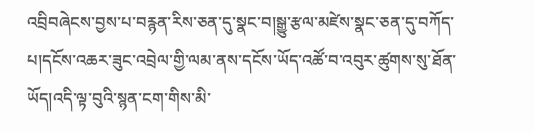འབྲིབཞེངས་བྱས་པ་བརྙན་རིས་ཅན་དུ་སྣང་བ།སྒྱུ་རྩལ་མཛེས་སྣང་ཅན་དུ་བཀོད་པ།དངོས་འཆར་ཟུང་འབྲེལ་གྱི་ལམ་ནས་དངོས་ཡོད་འཚོ་བ་འབུར་ཚུགས་སུ་ཐོན་ཡོད།འདི་ལྟ་བུའི་སྙན་ངག་གིས་མི་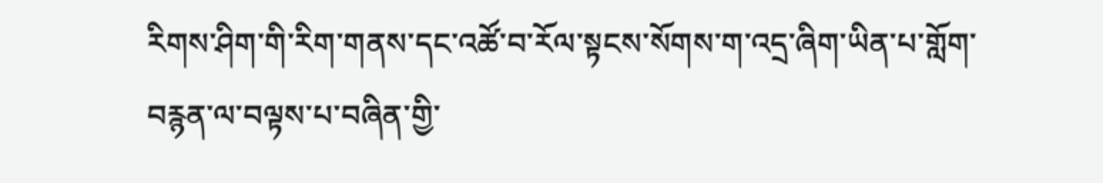རིགས་ཤིག་གི་རིག་གནས་དང་འཚོ་བ་རོལ་སྟངས་སོགས་ག་འདྲ་ཞིག་ཡིན་པ་གློག་བརྙན་ལ་བལྟས་པ་བཞིན་གྱི་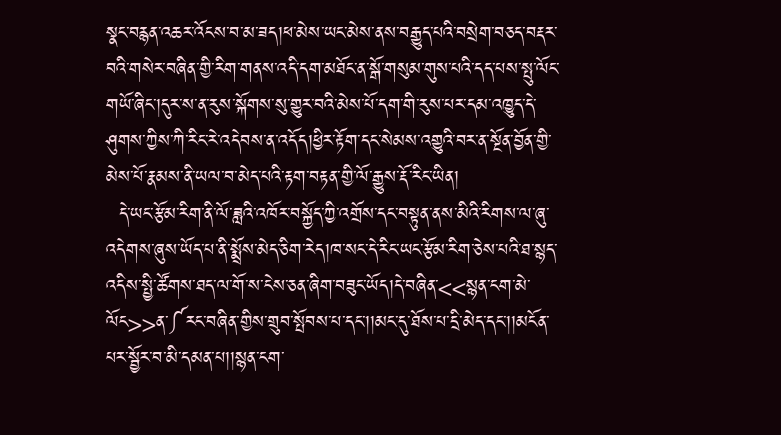སྣང་བརྙན་འཆར་འོངས་བ་མ་ཟད།ཕ་མེས་ཡང་མེས་ནས་བརྒྱུད་པའི་བསྲེག་བཅད་བརྡར་བའི་གསེར་བཞིན་གྱི་རིག་གནས་འདི་དག་མཐོང་ན་སྒོ་གསུམ་གུས་པའི་དད་པས་སྤུ་ལོང་གཡོ་ཞིང་།དུར་ས་ན་རུས་སྐོགས་སུ་གྱུར་བའི་མེས་པོ་དག་གི་རུས་པར་དམ་འཁྱུད་དེ་ཤུགས་ཀྱིས་ཀི་རིང་རེ་འདེབས་ན་འདོད།ཕྱིར་རྟོག་དང་སེམས་འགྱུའི་བར་ན་སྔོན་བྱོན་གྱི་མེས་པོ་རྣམས་ནི་ཡལ་བ་མེད་པའི་རྟག་བརྟན་གྱི་ལོ་རྒྱུས་རྡོ་རིང་ཡིན།
  དེ་ཡང་རྩོམ་རིག་ནི་ལོ་ཟླའི་འཁོར་བསྐྱོད་ཀྱི་འགྲོས་དང་བསྟུན་ནས་མིའི་རིགས་ལ་ཞུ་འདེགས་ཞུས་ཡོད་པ་ནི་སྨྲོས་མེད་ཅིག་རེད།ཁ་སང་དེ་རིང་ཡང་རྩོམ་རིག་ཅེས་པའི་ཐ་སྙད་འདིས་སྤྱི་ཚོགས་ཐད་ལ་གོ་ས་ངེས་ཅན་ཞིག་བཟུང་ཡོད།དེ་བཞིན་<<སྙན་ངག་མེ་ལོང>>ན་༼རང་བཞིན་གྱིས་གྲུབ་སྤོབས་པ་དང་།།མང་དུ་ཐོས་པ་དྲི་མེད་དང་།།མངོན་པར་སྦྱོར་བ་མི་དམན་པ།།སྙན་ངག་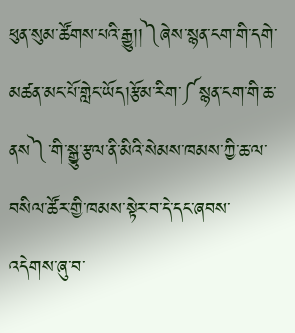ཕུན་སུམ་ཚོགས་པའི་རྒྱུ།།༽ཞེས་སྙན་ངག་གི་དགེ་མཚན་མང་པོ་གླེང་ཡོད།རྩོམ་རིག་༼སྙན་ངག་གི་ཆ་ནས༽་གི་སྒྱུ་རྩལ་ནི་མིའི་སེམས་ཁམས་ཀྱི་ཆ་ལ་བསིལ་ཚོར་གྱི་ཁམས་སྟེར་བ་དེ་དང་ཞབས་འདེགས་ཞུ་བ་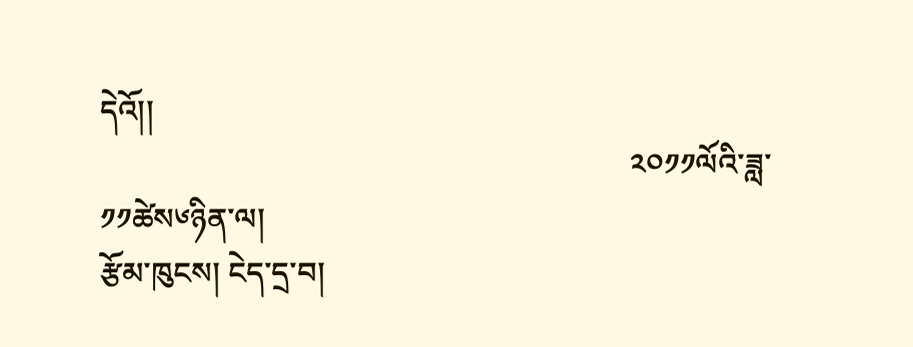དེའོ།།
                                                                    ༢༠༡༡ལོའི་ཟླ་༡༡ཚེས༦ཉིན་ལ།
རྩོམ་ཁུངས། ངེད་དྲ་བ།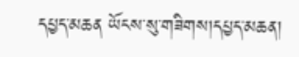དཔྱད་མཆན ཡོངས་སུ་གཟིགས།དཔྱད་མཆན།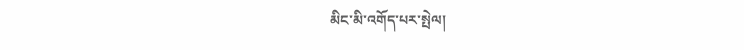མིང་མི་འགོད་པར་སྤེལ།